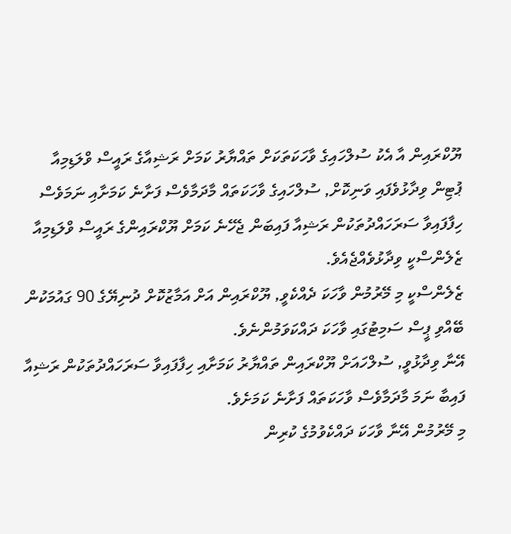ޔޫކްރައިން އާ އެކު ސުލްހައިގެ ވާހަކަތަކަށް ތައްޔާރު ކަމަށް ރަޝިއާގެ ރައީސް ވްލަޑިމިއާ ޕުޓިން ވިދާޅުވެފައި ވަނިކޮށް, ސުލްހައިގެ ވާހަކަތައް މާދަމާވެސް ފަށާނެ ކަމަށާއި ނަމަވެސް ހިފާފައިވާ ސަރަހައްދުތަކުން ރަޝިއާ ފައިބަން ޖެހޭނެ ކަމަށް ޔޫކްރައިންގެ ރައީސް ވްލަޑިމިއާ ޒެލެންސްކީ ވިދާޅުވެއްޖެއެވެ.
ޒެލެންސްކީ މި މޭރުމުން ވާހަކަ ދެއްކެވީ, ޔޫކްރައިން އަށް އަމާޒުކޮށް ދުނިޔޭގެ 90 ގައުމަކުން ބޭއްވި ޕީސް ސަމިޓުގައި ވާހަކަ ދައްކަވަމުންނެވެ.
އޭނާ ވިދާޅުވީ, ސުލްހައަށް ޔޫކްރައިން ތައްޔާރު ކަމަށާއި ހިފާފައިވާ ސަރަހައްދުތަކުން ރަޝިއާ ފައިބާ ނަމަ މާދަމާވެސް ވާހަކަތައް ފަށާނެ ކަމަށެވެ.
މި މޭރުމުން އޭނާ ވާހަކަ ދައްކެވުމުގެ ކުރިން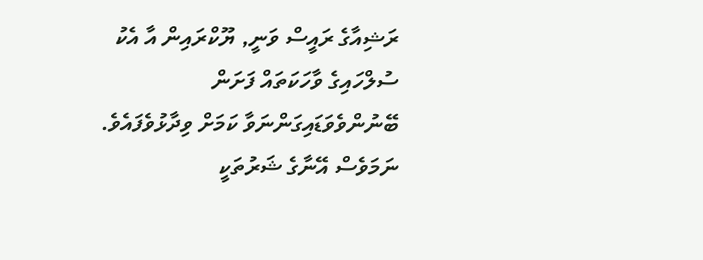ރަޝިއާގެ ރައީސް ވަނީ, ޔޫކްރައިން އާ އެކު ސުލްހައިގެ ވާހަކަތައް ފަށަން ބޭނުންވެވަޑައިގަންނަވާ ކަމަށް ވިދާޅުވެފައެވެ. ނަމަވެސް އޭނާގެ ޝަރުތަކީ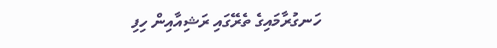ހަނގުރާމައިގެ ތެރޭގައި ރަޝިއާއިން ހިފި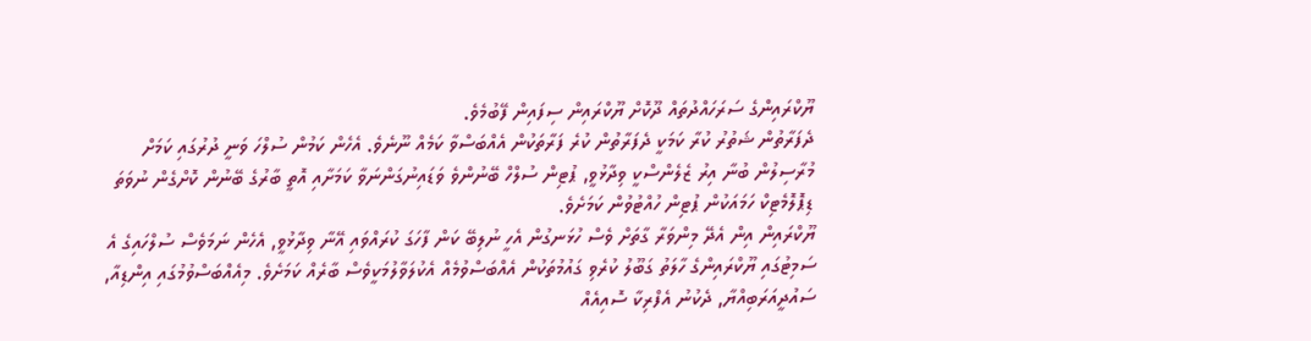ޔޫކްރައިންގެ ސަރަހައްދުތައް ދޫކޮށް ޔޫކްރައިން ސިފައިން ފޭބުމެވެ.
ދެފަރާތުން ޝަތުރު ކުރާ ކަމަކީ ދެފަރާތުން ކުރެ ފަރާތަކުން އެއްބަސްވާ ކަމެއް ނޫނެވެ. އެހެން ކަމުން ސުލްހަ ވަނީ ދުރުގައި ކަމަށް މުރާސިލުން ބުނާ އިރު ޒެލެންސްކީ ވިދާޅުވީ, ޕުޓިން ސުލްހް ބޭނުންވެ ވަޑައިނުގަންނަވާ ކަމަށާއި އޮތީ ބާރުގެ ބޭނުން ކޮށްގެން ނުވަތަ ޑިޕޮލޮމެޓިކް ހަމައަކުން ޕުޓިން ހުއްޓުވުން ކަމަށެވެ.
ޔޫކްރައިން އިން އެދޭ މިންވަރާ ގާތަށް ވެސް ހުޅަނގުން އެހީ ނުލިބޭ ކަން ފާހަގަ ކުރައްވައި އޭނާ ވިދާޅުވީ, އެހެން ނަމަވެސް ސުލްހައިގެ އެ ސަމިޓުގައި ޔޫކްރައިންގެ ހާލަތު ގަބޫލު ކުރެވި ގައުމުތަކުން އެއްބަސްވުމެއް އެކުލަވާލުމަކީވެސް ބާރެއް ކަމަށެވެ. މިއެއްބަސްވުމުގައި އިންޑިއާ, ސައުދީއަރަބިއްޔާ, ދެކުނު އެފްރިކާ ސޮއިއެއް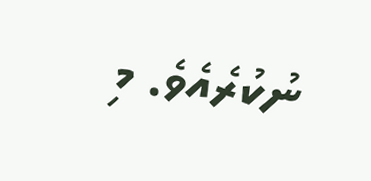ނުކުރެއެވެ. މި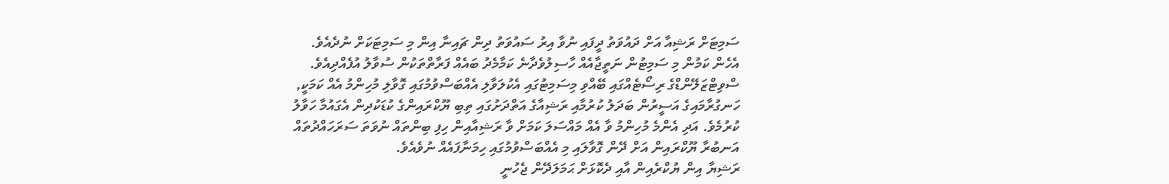ސަމިޓަށް ރަޝިއާ އަށް ދައުވަތު ދީފައި ނުވާ އިރު ސައުވަތު ދިން ޗައިނާ އިން މި ސަމިޓަކަށް ނުދެއެވެ.
އެހެން ކަމުން މި ސަމިޓުން ނަތީޖާއެއް ހާސިލުވެދާނެ ކަމާމެދު ބައެއް ފަރާތްތަކުން ސުވާލު އުފެއްދިއެވެ.
ސްވިޓްޒަލޭންޑްގެ ރިސޯޓެއްގައި ބޭއްވި މިސަމިޓުގައި އެކުލަވާލި އެއްބަސްވުމުގައި ގޮވާލި މުހިންމު އެއް ކަމަކީ, ހަނގުރާމައިގެ އަސީރުން ބަދަލު ކުރުމާއި ރަޝިއާގެ އަތްދަށުގައި ތިބި ޔޫކްރައިންގެ ކުޑަކުދިން އެގައުމާ ހަވާލު ކުރުމެވެ. އަދި އެންމެ މުހިންމު ވާ އެއް މައްސަލަ ކަމަށް ވާ ރަޝިއާއިން ހިފި ބިންތައް ނުވަތަ ސަރަހައްދުތައް އަނބުރާ ޔޫކްރައިން އަށް ދޭން ގޮވާލައި މި އެއްބަސްވުމުގައި ހިމަނާފައެއް ނުވެއެވެ.
ރަޝިޔާ އިން ޔުކްރެއިން އާއި ދެކޮޅަށް ޙަމަލަދޭން ޖެހުނީ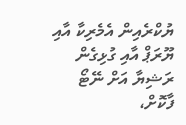ޔުކްރެއިން އެމެރިކާ އާއި ޔޫރަޕް އާއި ގުޅިގެން ރަޝިޔާ އަށް ނޭޓޯ ފާކޮށް،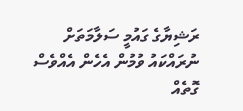ރަޝިޔާގެ ގައުމީ ސަލާމަތަށް ނުރައްކައު ވުމުން އެހެން އެއްވެސް ގޮތެއް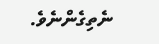ނެތިގެންނެވެ.